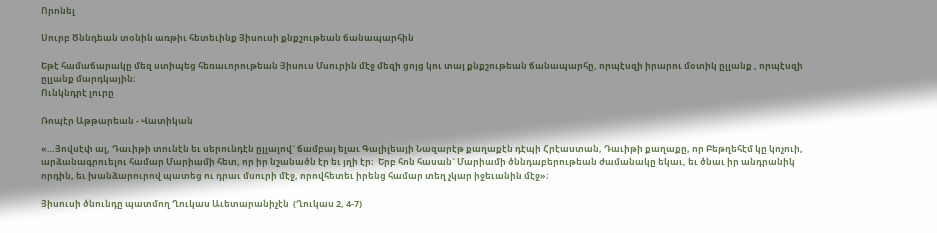Որոնել

Սուրբ Ծննդեան տօնին առթիւ հետեւինք Յիսուսի քնքշութեան ճանապարհին

Եթէ համաճարակը մեզ ստիպեց հեռաւորութեան Յիսուս Մսուրին մէջ մեզի ցոյց կու տայ քնքշութեան ճանապարհը, որպէսզի իրարու մօտիկ ըլլանք , որպէսզի ըլլանք մարդկային։
Ունկնդրէ լուրը

Ռոպէր Աթթարեան - Վատիկան

«…Յովսէփ ալ, Դաւիթի տունէն եւ սերունդէն ըլլալով` ճամբայ ելաւ Գալիլեայի Նազարէթ քաղաքէն դէպի Հրէաստան, Դաւիթի քաղաքը, որ Բեթղեհէմ կը կոչուի, արձանագրուելու համար Մարիամի հետ, որ իր նշանածն էր եւ յղի էր։  Երբ հոն հասան` Մարիամի ծննդաբերութեան ժամանակը եկաւ, եւ ծնաւ իր անդրանիկ որդին, եւ խանձարուրով պատեց ու դրաւ մսուրի մէջ, որովհետեւ իրենց համար տեղ չկար իջեւանին մէջ»։

Յիսուսի ծնունդը պատմող Ղուկաս Աւետարանիչէն  (Ղուկաս 2, 4-7)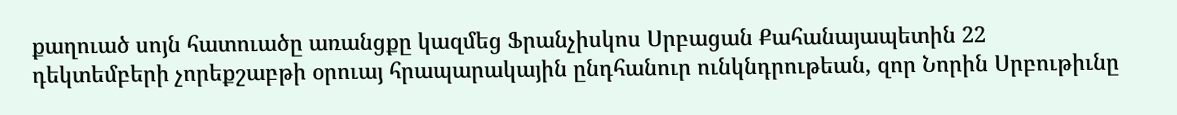քաղուած սոյն հատուածը առանցքը կազմեց Ֆրանչիսկոս Սրբացան Քահանայապետին 22 դեկտեմբերի չորեքշաբթի օրուայ հրապարակային ընդհանուր ունկնդրութեան, զոր Նորին Սրբութիւնը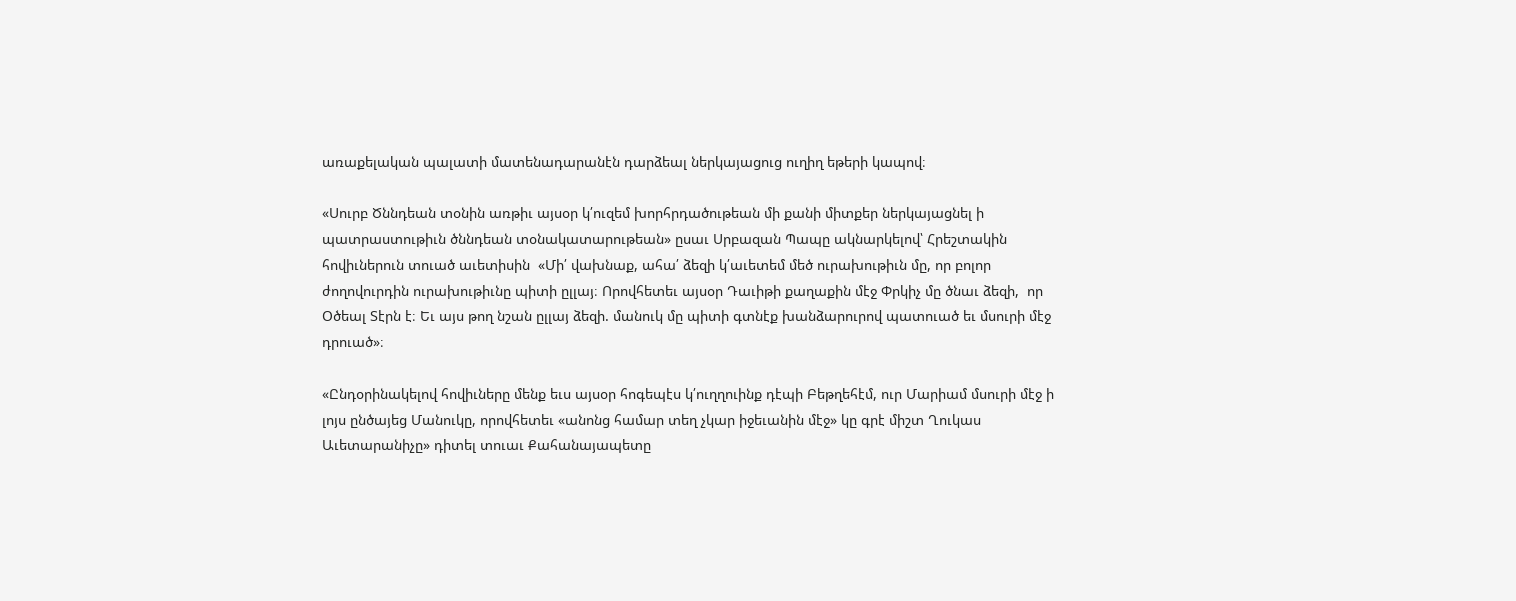առաքելական պալատի մատենադարանէն դարձեալ ներկայացուց ուղիղ եթերի կապով։

«Սուրբ Ծննդեան տօնին առթիւ այսօր կ՛ուզեմ խորհրդածութեան մի քանի միտքեր ներկայացնել ի պատրաստութիւն ծննդեան տօնակատարութեան» ըսաւ Սրբազան Պապը ակնարկելով՝ Հրեշտակին հովիւներուն տուած աւետիսին  «Մի՛ վախնաք, ահա՛ ձեզի կ՛աւետեմ մեծ ուրախութիւն մը, որ բոլոր ժողովուրդին ուրախութիւնը պիտի ըլլայ։ Որովհետեւ այսօր Դաւիթի քաղաքին մէջ Փրկիչ մը ծնաւ ձեզի,  որ Օծեալ Տէրն է։ Եւ այս թող նշան ըլլայ ձեզի. մանուկ մը պիտի գտնէք խանձարուրով պատուած եւ մսուրի մէջ դրուած»։

«Ընդօրինակելով հովիւները մենք եւս այսօր հոգեպէս կ՛ուղղուինք դէպի Բեթղեհէմ, ուր Մարիամ մսուրի մէջ ի լոյս ընծայեց Մանուկը, որովհետեւ «անոնց համար տեղ չկար իջեւանին մէջ» կը գրէ միշտ Ղուկաս Աւետարանիչը» դիտել տուաւ Քահանայապետը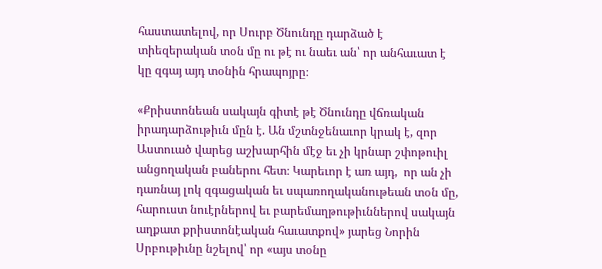հաստատելով, որ Սուրբ Ծնունդը դարձած է տիեզերական տօն մը ու թէ ու նաեւ ան՝ որ անհաւատ է կը զգայ այդ տօնին հրապոյրը։

«Քրիստոնեան սակայն գիտէ թէ Ծնունդը վճռական իրադարձութիւն մըն է. Ան մշտնջենաւոր կրակ է, զոր Աստուած վարեց աշխարհին մէջ եւ չի կրնար շփոթուիլ անցողական բաներու հետ։ Կարեւոր է առ այդ,  որ ան չի դառնայ լոկ զգացական եւ սպառողականութեան տօն մը, հարուստ նուէրներով եւ բարեմաղթութիւններով սակայն աղքատ քրիստոնէական հաւատքով» յարեց Նորին Սրբութիւնը նշելով՝ որ «այս տօնը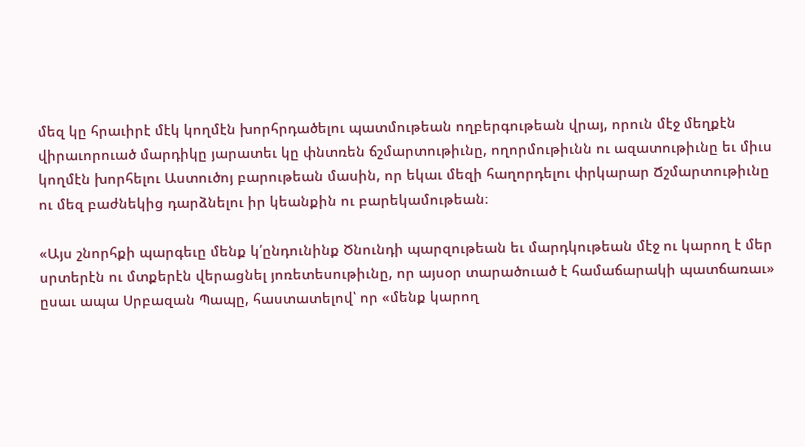մեզ կը հրաւիրէ մէկ կողմէն խորհրդածելու պատմութեան ողբերգութեան վրայ, որուն մէջ մեղքէն  վիրաւորուած մարդիկը յարատեւ կը փնտռեն ճշմարտութիւնը, ողորմութիւնն ու ազատութիւնը եւ միւս կողմէն խորհելու Աստուծոյ բարութեան մասին, որ եկաւ մեզի հաղորդելու փրկարար Ճշմարտութիւնը ու մեզ բաժնեկից դարձնելու իր կեանքին ու բարեկամութեան։

«Այս շնորհքի պարգեւը մենք կ՛ընդունինք Ծնունդի պարզութեան եւ մարդկութեան մէջ ու կարող է մեր սրտերէն ու մտքերէն վերացնել յոռետեսութիւնը, որ այսօր տարածուած է համաճարակի պատճառաւ» ըսաւ ապա Սրբազան Պապը, հաստատելով՝ որ «մենք կարող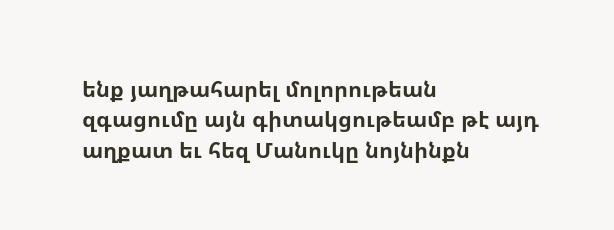ենք յաղթահարել մոլորութեան զգացումը այն գիտակցութեամբ թէ այդ աղքատ եւ հեզ Մանուկը նոյնինքն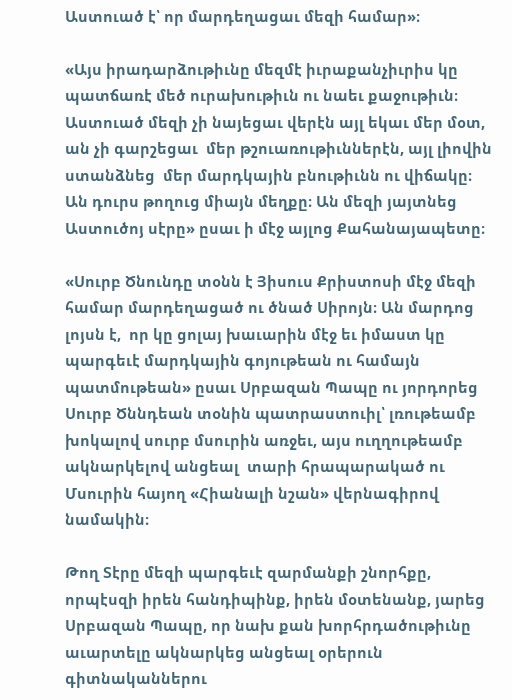Աստուած է՝ որ մարդեղացաւ մեզի համար»։

«Այս իրադարձութիւնը մեզմէ իւրաքանչիւրիս կը պատճառէ մեծ ուրախութիւն ու նաեւ քաջութիւն։ Աստուած մեզի չի նայեցաւ վերէն այլ եկաւ մեր մօտ, ան չի գարշեցաւ  մեր թշուառութիւններէն, այլ լիովին ստանձնեց  մեր մարդկային բնութիւնն ու վիճակը։  Ան դուրս թողուց միայն մեղքը։ Ան մեզի յայտնեց Աստուծոյ սէրը» ըսաւ ի մէջ այլոց Քահանայապետը։

«Սուրբ Ծնունդը տօնն է Յիսուս Քրիստոսի մէջ մեզի համար մարդեղացած ու ծնած Սիրոյն։ Ան մարդոց լոյսն է,  որ կը ցոլայ խաւարին մէջ եւ իմաստ կը պարգեւէ մարդկային գոյութեան ու համայն պատմութեան» ըսաւ Սրբազան Պապը ու յորդորեց  Սուրբ Ծննդեան տօնին պատրաստուիլ՝ լռութեամբ խոկալով սուրբ մսուրին առջեւ, այս ուղղութեամբ  ակնարկելով անցեալ  տարի հրապարակած ու Մսուրին հայող «Հիանալի նշան» վերնագիրով նամակին։

Թող Տէրը մեզի պարգեւէ զարմանքի շնորհքը, որպէսզի իրեն հանդիպինք, իրեն մօտենանք, յարեց Սրբազան Պապը, որ նախ քան խորհրդածութիւնը աւարտելը ակնարկեց անցեալ օրերուն գիտնականներու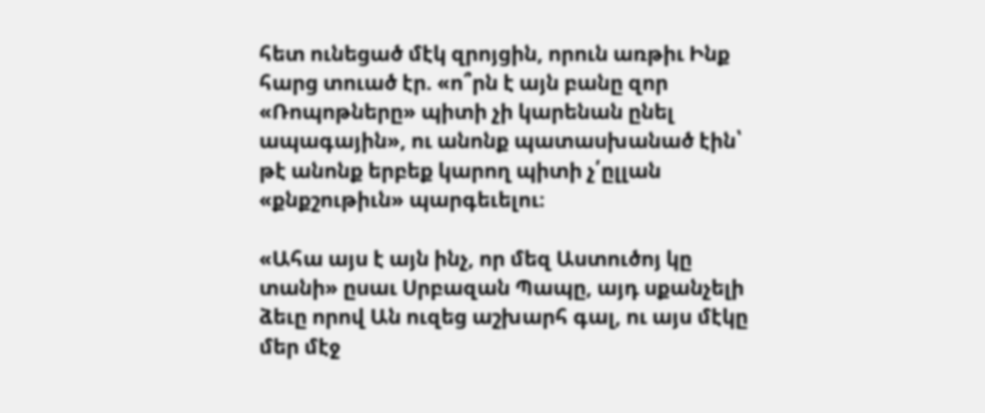հետ ունեցած մէկ զրոյցին, որուն առթիւ Ինք հարց տուած էր. «ո՞րն է այն բանը զոր «Ռոպոթները» պիտի չի կարենան ընել ապագային», ու անոնք պատասխանած էին՝ թէ անոնք երբեք կարող պիտի չ՛ըլլան «քնքշութիւն» պարգեւելու։

«Ահա այս է այն ինչ, որ մեզ Աստուծոյ կը տանի» ըսաւ Սրբազան Պապը, այդ սքանչելի ձեւը որով Ան ուզեց աշխարհ գալ, ու այս մէկը մեր մէջ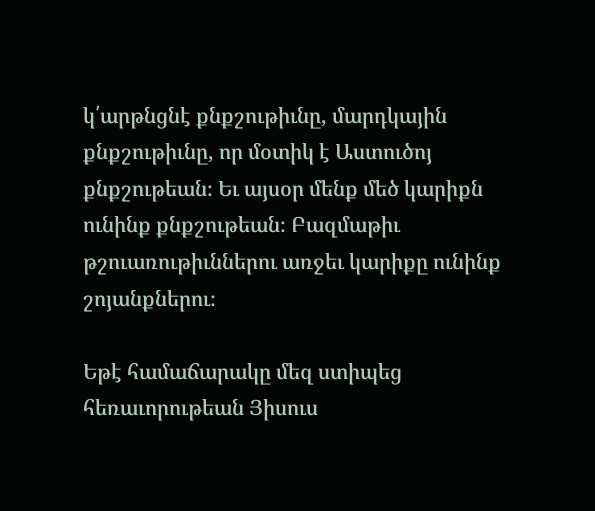կ՛արթնցնէ քնքշութիւնը, մարդկային քնքշութիւնը, որ մօտիկ է Աստուծոյ քնքշութեան։ Եւ այսօր մենք մեծ կարիքն ունինք քնքշութեան։ Բազմաթիւ թշուառութիւններու առջեւ կարիքը ունինք շոյանքներու։

Եթէ համաճարակը մեզ ստիպեց հեռաւորութեան Յիսուս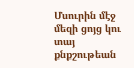Մսուրին մէջ մեզի ցոյց կու տայ քնքշութեան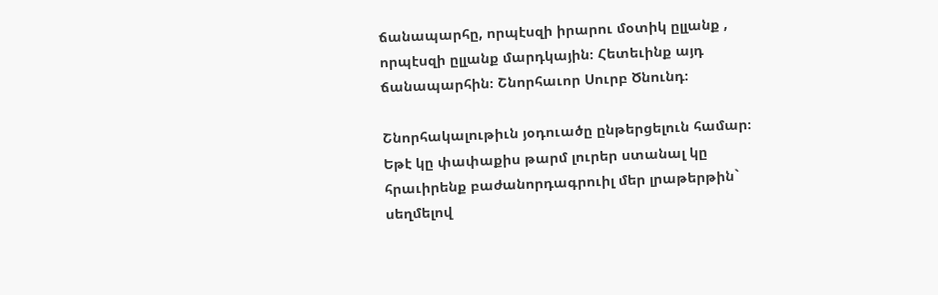ճանապարհը, որպէսզի իրարու մօտիկ ըլլանք , որպէսզի ըլլանք մարդկային։ Հետեւինք այդ ճանապարհին։ Շնորհաւոր Սուրբ Ծնունդ։

Շնորհակալութիւն յօդուածը ընթերցելուն համար։ Եթէ կը փափաքիս թարմ լուրեր ստանալ կը հրաւիրենք բաժանորդագրուիլ մեր լրաթերթին` սեղմելով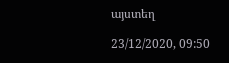այստեղ

23/12/2020, 09:50